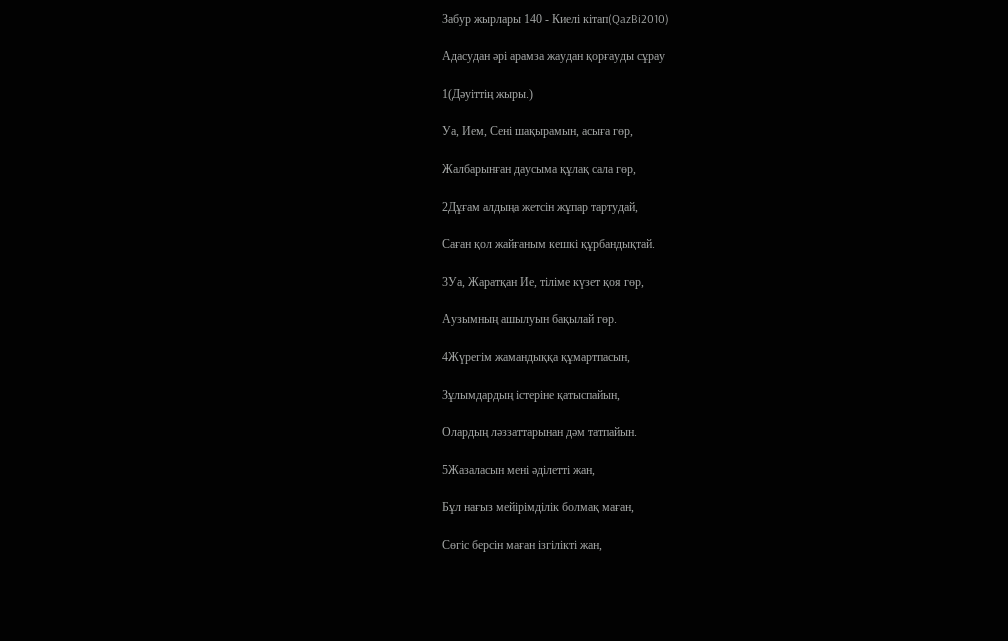Забур жырлары 140 - Киелі кітап(QazBi2010)

Адасудан әрі арамза жаудан қорғауды сұрау

1(Дәуіттің жыры.)

Уа, Ием, Сені шақырамын, асыға гөр,

Жалбарынған даусыма құлақ сала гөр,

2Дұғам алдыңа жетсін жұпар тартудай,

Саған қол жайғаным кешкі құрбандықтай.

3Уа, Жаратқан Ие, тіліме күзет қоя гөр,

Аузымның ашылуын бақылай гөр.

4Жүрегім жамандыққа құмартпасын,

Зұлымдардың істеріне қатыспайын,

Олардың ләззаттарынан дәм татпайын.

5Жазаласын мені әділетті жан,

Бұл нағыз мейірімділік болмақ маған,

Сөгіс берсін маған ізгілікті жан,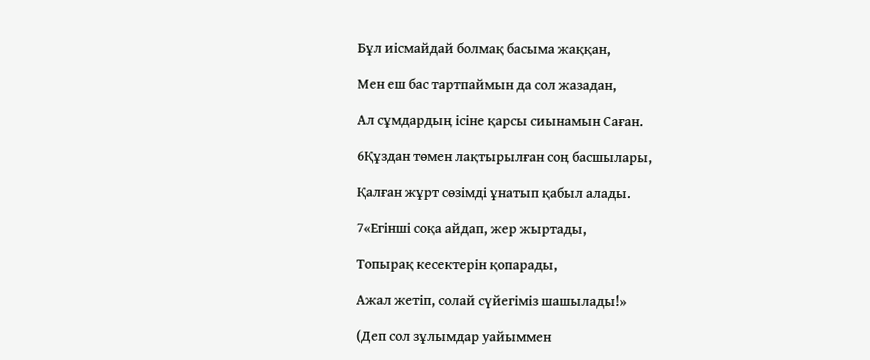Бұл иісмайдай болмақ басыма жаққан,

Мен еш бас тартпаймын да сол жазадан,

Ал сұмдардың ісіне қарсы сиынамын Саған.

6Құздан төмен лақтырылған соң басшылары,

Қалған жұрт сөзімді ұнатып қабыл алады.

7«Егінші соқа айдап, жер жыртады,

Топырақ кесектерін қопарады,

Ажал жетіп, солай сүйегіміз шашылады!»

(Деп сол зұлымдар уайыммен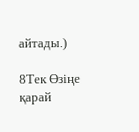айтады.)

8Тек Өзіңе қарай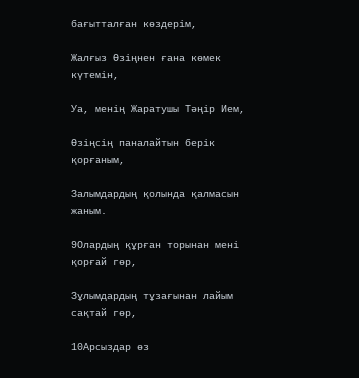бағытталған көздерім,

Жалғыз Өзіңнен ғана көмек күтемін,

Уа, менің Жаратушы Тәңір Ием,

Өзіңсің паналайтын берік қорғаным,

Залымдардың қолында қалмасын жаным.

9Олардың құрған торынан мені қорғай гөр,

Зұлымдардың тұзағынан лайым сақтай гөр,

10Арсыздар өз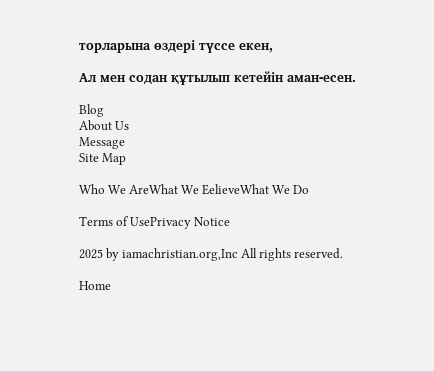торларына өздері түссе екен,

Ал мен содан құтылып кетейін аман-есен.

Blog
About Us
Message
Site Map

Who We AreWhat We EelieveWhat We Do

Terms of UsePrivacy Notice

2025 by iamachristian.org,Inc All rights reserved.

Home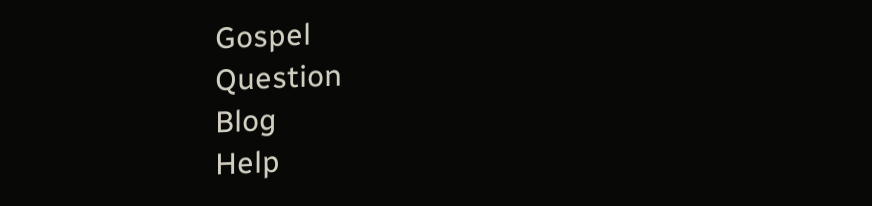Gospel
Question
Blog
Help